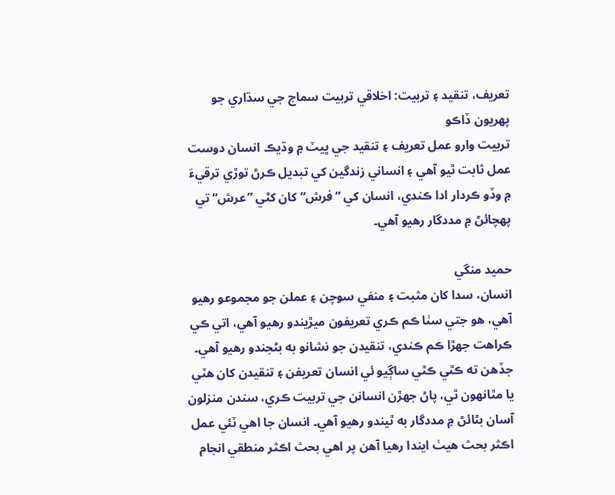تعريف، تنقيد ۽ تربيت: اخلاقي تربيت سماج جي سڌاري جو پهريون ڏاڪو
تربيت وارو عمل تعريف ۽ تنقيد جي ڀيٽ ۾ وڌيڪ انسان دوست عمل ثابت ٿيو آهي ۽ انساني زندگين کي تبديل ڪرڻ توڙي ترقيءَ ۾ وڏو ڪردار ادا ڪندي، انسان کي ”فرش“ کان کڻي ”عرش“ تي پهچائڻ ۾ مددگار رهيو آهي۔

حميد منگي
انسان، سدا کان مثبت ۽ منفي سوچن ۽ عملن جو مجموعو رهيو آهي، هو جتي سٺا ڪم ڪري تعريفون ميڙيندو رهيو آهي، اتي ڪي ڪراهت جهڙا ڪم ڪندي، تنقيدن جو نشانو به بڻجندو رهيو آهي۔ جڏهن ته ڪٿي ڪٿي ساڳيو ئي انسان تعريفن ۽ تنقيدن کان هٽي يا مٿانهون ٿي، پاڻ جهڙن انسانن جي تربيت ڪري، سندن منزلون آسان بڻائڻ ۾ مددگار به ٿيندو رهيو آهي۔ انسان جا اهي ٽئي عمل اڪثر بحث هيٺ ايندا رهيا آهن پر اهي بحث اڪثر منطقي انجام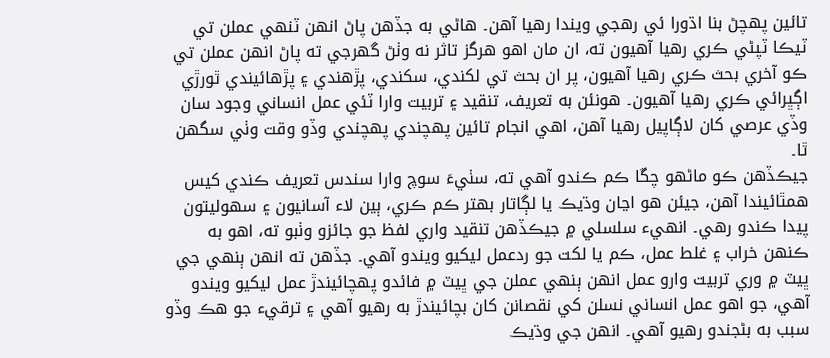تائين پهچڻ بنا اڌورا ئي رهجي ويندا رهيا آهن۔ هاڻي به جڏهن پاڻ انهن ٽنهي عملن تي ٽيڪا ٽپڻي ڪري رهيا آهيون ته، ان مان اهو هرگز تاثر نه وٺڻ گهرجي ته پاڻ انهن عملن تي ڪو آخري بحث ڪري رهيا آهيون، پر ان بحث تي لکندي، سکندي، پڙهندي ۽ پڙهائيندي ٿورڙي اڳڀرائي ڪري رهيا آهيون۔ هونئن به تعريف، تنقيد ۽ تربيت وارا ٽئي عمل انساني وجود سان وڏي عرصي کان لاڳاپيل رهيا آهن، اهي انجام تائين پهچندي پهچندي وڏو وقت وٺي سگهن ٿا۔
جيڪڏهن ڪو ماڻهو چڱا ڪم ڪندو آهي ته، سٺيءَ سوچ وارا سندس تعريف ڪندي کيس همٿائيندا آهن، جيئن هو اڃان وڌيڪ يا لڳاتار بهتر ڪم ڪري، ٻين لاء آسانيون ۽ سهوليتون پيدا ڪندو رهي۔ انهيء سلسلي ۾ جيڪڏهن تنقيد واري لفظ جو جائزو وٺبو ته، اهو به ڪنهن خراب ۽ غلط عمل، ڪم يا لکت جو ردعمل ليکيو ويندو آهي۔ جڏهن ته انهن ٻنهي جي ڀيٽ ۾ وري تربيت وارو عمل انهن ٻنهي عملن جي ڀيٽ ۾ فائدو پهچائيندڙ عمل ليکيو ويندو آهي، جو اهو عمل انساني نسلن کي نقصانن کان بچائيندڙ به رهيو آهي ۽ ترقيء جو هڪ وڏو سبب به بڻجندو رهيو آهي۔ انهن جي وڌيڪ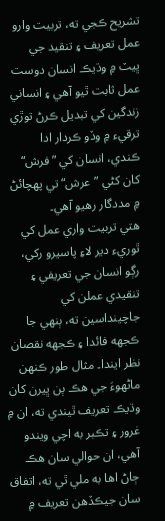تشريح ڪجي ته، تربيت وارو عمل تعريف ۽ تنقيد جي ڀيٽ ۾ وڌيڪ انسان دوست عمل ثابت ٿيو آهي ۽ انساني زندگين کي تبديل ڪرڻ توڙي ترقيء ۾ وڏو ڪردار ادا ڪندي، انسان کي ”فرش“ کان کڻي ”عرش“ تي پهچائڻ ۾ مددگار رهيو آهي۔
هتي تربيت واري عمل کي ٿوريء دير لاءِ پاسيرو رکي، رڳو انسان جي تعريفي ۽ تنقيدي عملن کي جاچينداسين ته، ٻنهي جا ڪجهه فائدا ۽ ڪجهه نقصان نظر ايندا۔ مثال طور ڪنهن ماڻهوءَ جي هڪ ٻن ڀيرن کان وڌيڪ تعريف ٿيندي ته، ان ۾ غرور ۽ تڪبر به اچي ويندو آهي، ان حوالي سان هڪ ڄاڻ اها به ملي ٿي ته، اتفاق سان جيڪڏهن تعريف ۾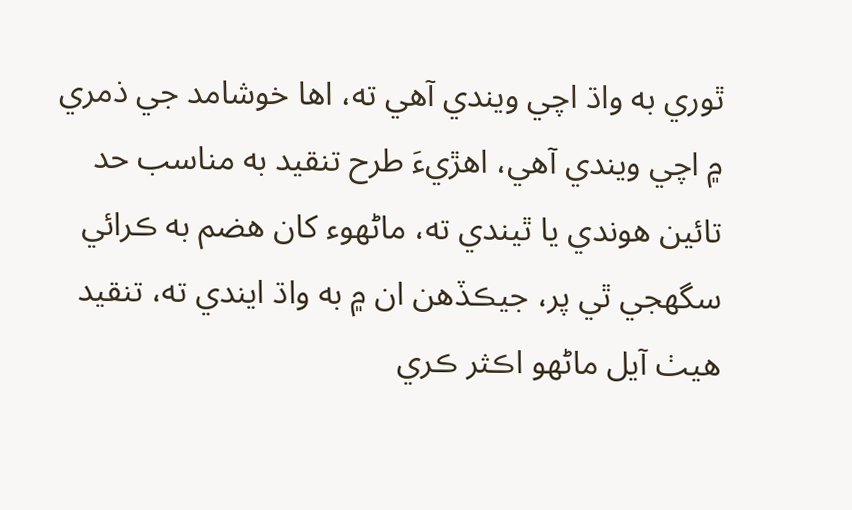ٿوري به واڌ اچي ويندي آهي ته، اها خوشامد جي ذمري ۾ اچي ويندي آهي، اهڙيءَ طرح تنقيد به مناسب حد تائين هوندي يا ٿيندي ته، ماڻهوء کان هضم به ڪرائي سگهجي ٿي پر، جيڪڏهن ان ۾ به واڌ ايندي ته، تنقيد هيٺ آيل ماڻهو اڪثر ڪري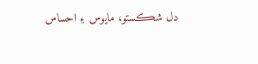دل شڪستو، مايوس ۽ احساس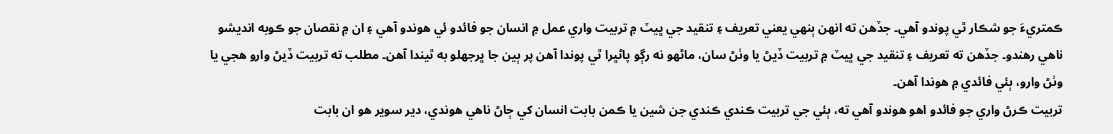ڪمتريءَ جو شڪار ٿي پوندو آهي۔ جڏهن ته انهن ٻنهي يعني تعريف ۽ تنقيد جي ڀيٽ ۾ تربيت واري عمل ۾ انسان جو فائدو ئي هوندو آهي ۽ ان ۾ نقصان جو ڪوبه انديشو ناهي رهندو۔ جڏهن ته تعريف ۽ تنقيد جي ڀيٽ ۾ تربيت ڏيڻ يا وٺڻ سان، ماڻهو نه رڳو پاڻڀرا ٿي پوندا آهن پر ٻين جا ڀرجهلو به ٿيندا آهن۔ مطلب ته تربيت ڏيڻ وارو هجي يا وٺڻ وارو، ٻئي فائدي ۾ هوندا آهن۔
تربيت ڪرڻ واري جو فائدو اهو هوندو آهي ته، ٻئي جي تربيت ڪندي ڪندي جن شين يا ڪمن بابت انسان کي ڄاڻ ناهي هوندي، دير سوير هو ان بابت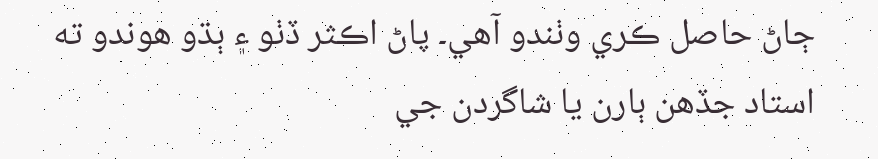ڄاڻ حاصل ڪري وٺندو آهي۔ پاڻ اڪثر ڏٺو ۽ ٻڌو هوندو ته استاد جڏهن ٻارن يا شاگردن جي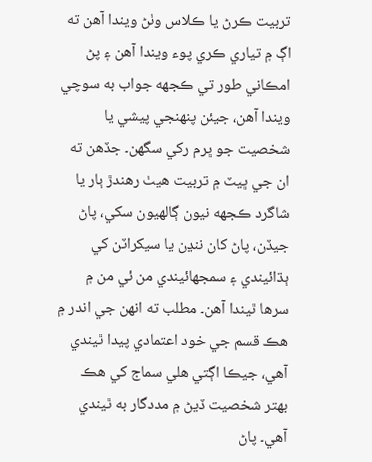تربيت ڪرڻ يا ڪلاس وٺڻ ويندا آهن ته اڳ ۾ تياري ڪري پوء ويندا آهن ۽ پڻ امڪاني طور تي ڪجهه جواب به سوچي ويندا آهن، جيئن پنهنجي پيشي يا شخصيت جو ڀرم رکي سگهن۔ جڏهن ته ان جي ڀيٽ ۾ تربيت هيٺ رهندڙ ٻار يا شاگرد ڪجهه نيون ڳالهيون سکي، پاڻ جيڏن، پاڻ کان ننڍن يا سيکراٽن کي ٻڌائيندي ۽ سمجهائيندي من ئي من ۾ سرها ٿيندا آهن۔ مطلب ته انهن جي اندر ۾ هڪ قسم جي خود اعتمادي پيدا ٿيندي آهي، جيڪا اڳتي هلي سماج کي هڪ بهتر شخصيت ڏيڻ ۾ مددگار به ٿيندي آهي۔ پاڻ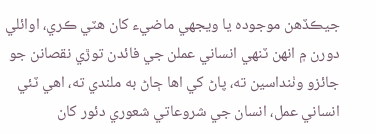جيڪڏهن موجوده يا ويجهي ماضيء کان هٽي ڪري، اوائلي دورن ۾ انهن ٽنهي انساني عملن جي فائدن توڙي نقصانن جو جائزو وٺنداسين ته، پاڻ کي اها ڄاڻ به ملندي ته، اهي ٽئي انساني عمل، انسان جي شروعاتي شعوري دئور کان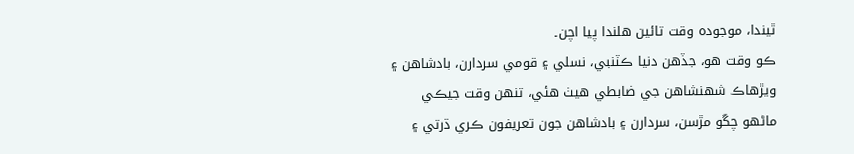ٿيندا، موجوده وقت تائين هلندا پيا اچن۔
ڪو وقت هو، جڏهن دنيا ڪٽنبي، نسلي ۽ قومي سردارن، بادشاهن ۽ ويڙهاڪ شهنشاهن جي ضابطي هيٺ هئي، تنهن وقت جيڪي ماڻهو چڱو مڙسن، سردارن ۽ بادشاهن جون تعريفون ڪري ڌرتي ۽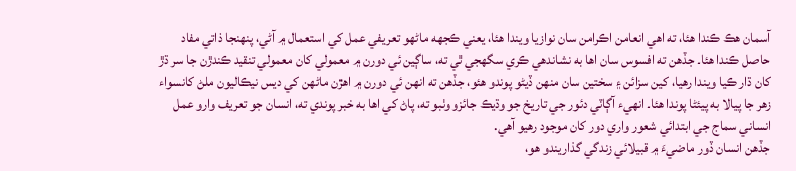آسمان هڪ ڪندا هئا، ته اهي انعامن اڪرامن سان نوازيا ويندا هئا، يعني ڪجهه ماڻهو تعريفي عمل کي استعمال ۾ آڻي، پنهنجا ذاتي مفاد حاصل ڪندا هئا۔ جڏهن ته افسوس سان اها به نشاندهي ڪري سگهجي ٿي ته، ساڳين ئي دورن ۾ معمولي کان معمولي تنقيد ڪندڙن جا سر ڌڙ کان ڌار ڪيا ويندا رهيا، کين سزائن ۽ سختين سان منهن ڏيڻو پوندو هئو، جڏهن ته انهن ئي دورن ۾ اهڙن ماڻهن کي ديس نيڪاليون ملڻ کانسواء زهر جا پيالا به پيئڻا پوندا هئا۔ انهيء آڳاٽي دئور جي تاريخ جو وڌيڪ جائزو وٺبو ته، پاڻ کي اها به خبر پوندي ته، انسان جو تعريف وارو عمل انساني سماج جي ابتدائي شعور واري دور کان موجود رهيو آهي.
جڏهن انسان ڏور ماضيءَ ۾ قبيلائي زندگي گذاريندو هو،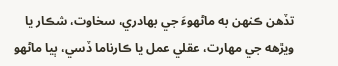تڏهن ڪنهن به ماڻهوءَ جي بهادري، سخاوت، شڪار يا ويڙهه جي مهارت، عقلي عمل يا ڪارناما ڏسي، ٻيا ماڻهو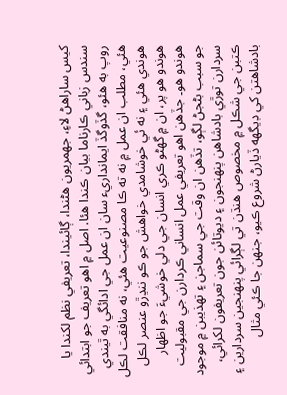کيس ساراهڻ لاءِ، جهمريون هڻندا، ڳائيندا، تعريفي نظم لکندا يا سندس زباني ڪارناما بيان ڪندا هئا. اصل ۾ اهو تعريف جو ابتدائي روپ به هئو، گڏوگڏ ايمانداريء سان ان عمل جي ادائگي به ٿيندي هئي، مطلب ان عمل ۾ نه ته ڪا مصنوعيت هئي، نه منافقت لڪل هوندي هئي ۽ نه ئي خوشامدي خواهش جو ڪو ننڍڙو عنصر لڪل هوندو هو پر، ان ۾ گهڻو ڪري انسان جي دلي خوشيءَ جو اظهار هوندو هو۔ جڏهن اهو تعريفي عمل انساني ڪردارن جي مقبوليت جو سبب بڻجڻ لڳو، تڏهن ان وقت جي سماجن ۽ تهذيبن ۾ موجود سردارن توڙي بادشاهن پنهنجون ۽ ديوتائن جون تعريفون لکرائي، ڪتبن جي شڪل ۾ مخصوص هنڌن تي لڳرائي پنهنجين سردارين ۽ بادشاهتن کي ڊيگهه ڏيارڻ شروع ڪيو، جنهن جا ڪئي مثال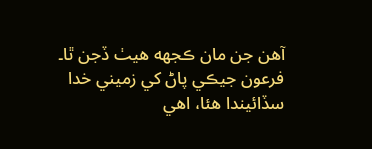آهن جن مان ڪجهه هيٺ ڏجن ٿا۔
فرعون جيڪي پاڻ کي زميني خدا سڏائيندا هئا، اهي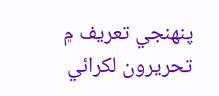پنهنجي تعريف ۾ تحريرون لکرائي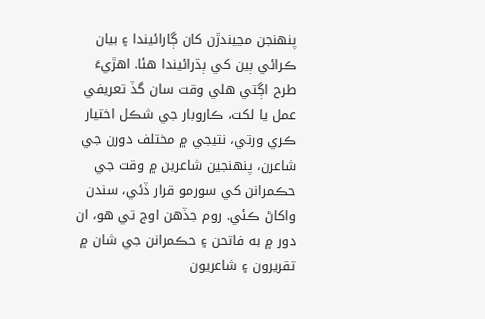پنهنجن مڃيندڙن کان ڳارائيندا ۽ بيان ڪرائي ٻين کي ٻڌرائيندا هئا. اهڙيءَ طرح اڳتي هلي وقت سان گڏ تعريفي عمل يا لکت، ڪاروبار جي شڪل اختيار ڪري ورتي، نتيجي ۾ مختلف دورن جي شاعرن، پنهنجين شاعرين ۾ وقت جي حڪمرانن کي سورمو قرار ڏئي، سندن واکاڻ ڪئي. روم جڏهن اوج تي هو، ان دور ۾ به فاتحن ۽ حڪمرانن جي شان ۾ تقريرون ۽ شاعريون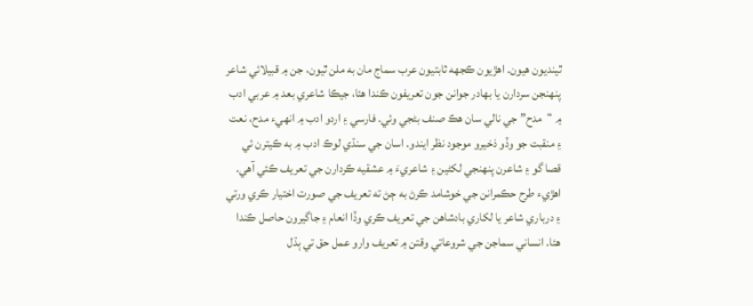ٿينديون هيون. اهڙيون ڪجهه ثابتيون عرب سماج مان به ملن ٿيون، جن ۾ قبيلائي شاعر پنهنجن سردارن يا بهادر جوانن جون تعريفون ڪندا هئا، جيڪا شاعري بعد ۾ عربي ادب ۾ “مدح” جي نالي سان هڪ صنف بڻجي وئي. فارسي ۽ اردو ادب ۾ انهيء مدح، نعت ۽ منقبت جو وڏو ذخيرو موجود نظر ايندو. اسان جي سنڌي لوڪ ادب ۾ به ڪيترن ئي قصا گو ۽ شاعرن پنهنجي لکڻين ۽ شاعريءَ ۾ عشقيه ڪردارن جي تعريف ڪئي آهي.
اهڙيء طرح حڪمرانن جي خوشامد ڪرڻ به ڄڻ ته تعريف جي صورت اختيار ڪري ورتي ۽ درباري شاعر يا لکاري بادشاهن جي تعريف ڪري وڏا انعام ۽ جاگيرون حاصل ڪندا هئا. انساني سماجن جي شروعاتي وقتن ۾ تعريف وارو عمل حق تي ٻڌل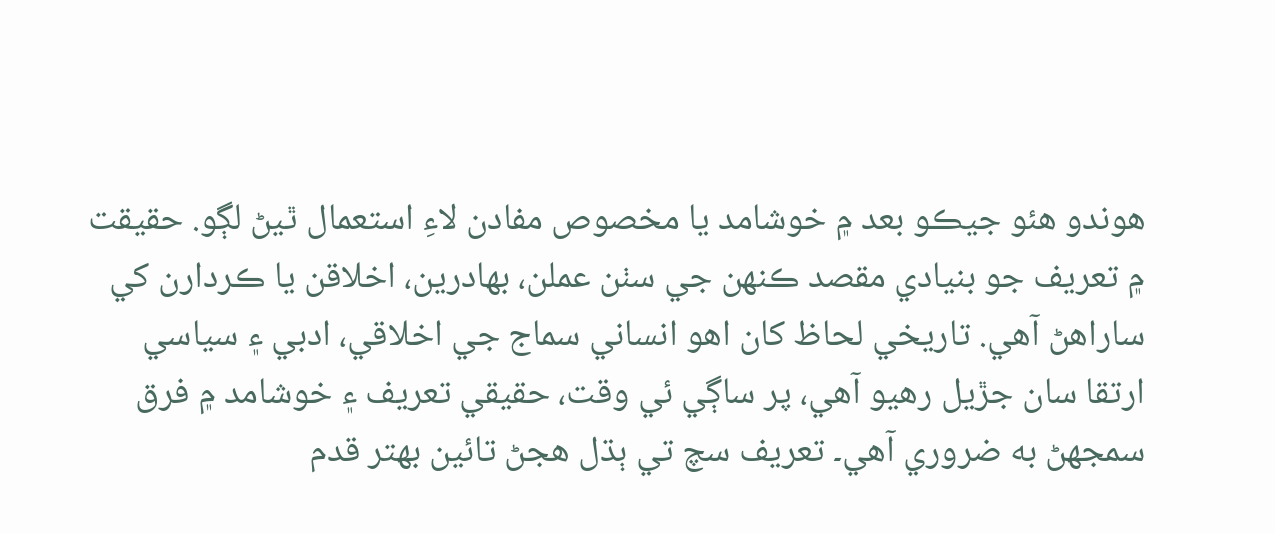هوندو هئو جيڪو بعد ۾ خوشامد يا مخصوص مفادن لاءِ استعمال ٿيڻ لڳو. حقيقت ۾ تعريف جو بنيادي مقصد ڪنهن جي سٺن عملن، بهادرين، اخلاقن يا ڪردارن کي ساراهڻ آهي. تاريخي لحاظ کان اهو انساني سماج جي اخلاقي، ادبي ۽ سياسي ارتقا سان جڙيل رهيو آهي، پر ساڳي ئي وقت، حقيقي تعريف ۽ خوشامد ۾ فرق سمجهڻ به ضروري آهي۔ تعريف سچ تي ٻڌل هجڻ تائين بهتر قدم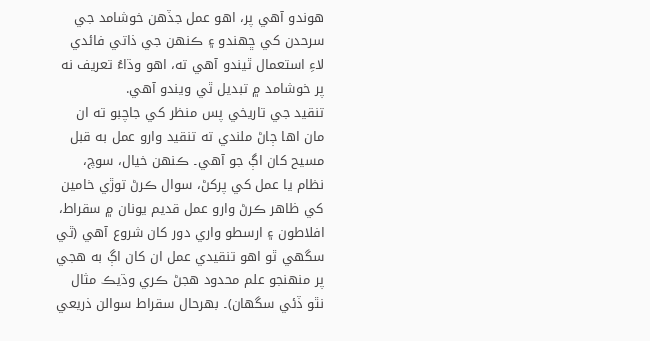هوندو آهي پر، اهو عمل جڏهن خوشامد جي سرحدن کي ڇهندو ۽ ڪنهن جي ذاتي فائدي لاءِ استعمال ٿيندو آهي ته، اهو وڌاءُ تعريف نه پر خوشامد ۾ تبديل ٿي ويندو آهي.
تنقيد جي تاريخي پس منظر کي جاچبو ته ان مان اها ڄاڻ ملندي ته تنقيد وارو عمل به قبل مسيح کان اڳ جو آهي۔ ڪنهن خيال، سوچ، نظام يا عمل کي پرکڻ، سوال ڪرڻ توڙي خامين کي ظاهر ڪرڻ وارو عمل قديم يونان ۾ سقراط، افلاطون ۽ ارسطو واري دور کان شروع آهي (ٿي سگهي ٿو اهو تنقيدي عمل ان کان اڳ به هجي پر منهنجو علم محدود هجڻ ڪري وڌيڪ مثال نٿو ڏئي سگهان)۔ بهرحال سقراط سوالن ذريعي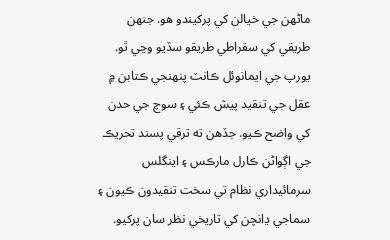ماڻهن جي خيالن کي پرکيندو هو. جنهن طريقي کي سقراطي طريقو سڏيو وڃي ٿو. يورپ جي ايمانوئل ڪانٽ پنهنجي ڪتابن ۾ عقل جي تنقيد پيش ڪئي ۽ سوچ جي حدن کي واضح ڪيو. جڏهن ته ترقي پسند تحريڪ جي اڳواڻن ڪارل مارڪس ۽ اينگلس سرمائيداري نظام تي سخت تنقيدون ڪيون ۽ سماجي ڍانچن کي تاريخي نظر سان پرکيو.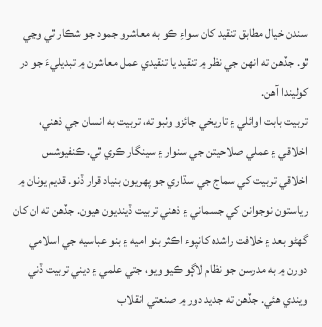سندن خيال مطابق تنقيد کان سواءِ ڪو به معاشرو جمود جو شڪار ٿي وڃي ٿو. جڏهن ته انهن جي نظر ۾ تنقيد يا تنقيدي عمل معاشرن ۾ تبديليءَ جو در کوليندا آهن.
تربيت بابت اوائلي ۽ تاريخي جائزو وٺبو ته، تربيت به انسان جي ذهني، اخلاقي ۽ عملي صلاحيتن جي سنوار ۽ سينگار ڪري ٿي. ڪنفيوشس اخلاقي تربيت کي سماج جي سڌاري جو پهريون بنياد قرار ڏنو. قديم يونان ۾ رياستون نوجوانن کي جسماني ۽ ذهني تربيت ڏينديون هيون. جڏهن ته ان کان گهڻو بعد ۽ خلافت راشده کانپوء اڪثر بنو اميه ۽ بنو عباسيه جي اسلامي دورن ۾ به مدرسن جو نظام لاڳو ڪيو ويو، جتي علمي ۽ ديني تربيت ڏني ويندي هئي. جڏهن ته جديد دور ۾ صنعتي انقلاب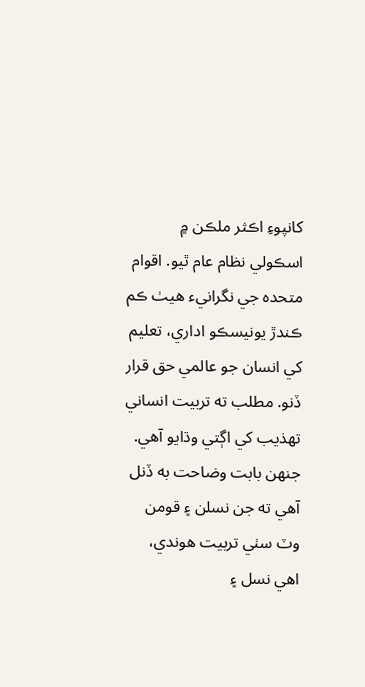کانپوءِ اڪثر ملڪن ۾ اسڪولي نظام عام ٿيو. اقوام متحده جي نگرانيء هيٺ ڪم ڪندڙ يونيسڪو اداري، تعليم کي انسان جو عالمي حق قرار ڏنو. مطلب ته تربيت انساني تهذيب کي اڳتي وڌايو آهي. جنهن بابت وضاحت به ڏنل آهي ته جن نسلن ۽ قومن وٽ سٺي تربيت هوندي، اهي نسل ۽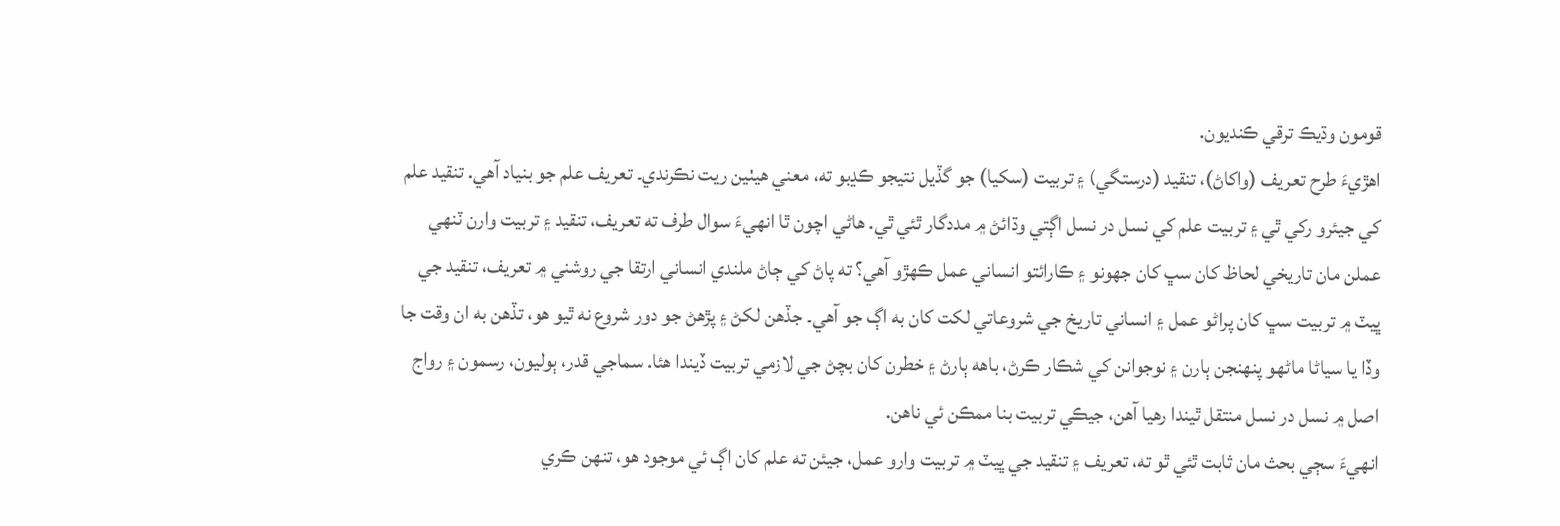قومون وڌيڪ ترقي ڪنديون.
اهڙيءَ طرح تعريف (واکاڻ)، تنقيد (درستگي) ۽ تربيت (سکيا) جو گڏيل نتيجو ڪڍبو ته، معني هيٺين ريت نڪرندي۔ تعريف علم جو بنياد آهي. تنقيد علم کي جيئرو رکي ٿي ۽ تربيت علم کي نسل در نسل اڳتي وڌائڻ ۾ مددگار ٿئي ٿي. هاڻي اچون ٿا انهيءَ سوال طرف ته تعريف، تنقيد ۽ تربيت وارن ٽنهي عملن مان تاريخي لحاظ کان سڀ کان جهونو ۽ ڪارائتو انساني عمل ڪهڙو آهي؟ ته پاڻ کي ڄاڻ ملندي انساني ارتقا جي روشني ۾ تعريف، تنقيد جي ڀيٽ ۾ تربيت سڀ کان پراڻو عمل ۽ انساني تاريخ جي شروعاتي لکت کان به اڳ جو آهي۔ جڏهن لکڻ ۽ پڙهڻ جو دور شروع نه ٿيو هو، تڏهن به ان وقت جا وڏا يا سياڻا ماڻهو پنهنجن ٻارن ۽ نوجوانن کي شڪار ڪرڻ، باهه ٻارڻ ۽ خطرن کان بچڻ جي لازمي تربيت ڏيندا هئا. سماجي قدر، ٻوليون، رسمون ۽ رواج اصل ۾ نسل در نسل منتقل ٿيندا رهيا آهن، جيڪي تربيت بنا ممڪن ئي ناهن.
انهيءَ سڄي بحث مان ثابت ٿئي ٿو ته، تعريف ۽ تنقيد جي ڀيٽ ۾ تربيت وارو عمل، جيئن ته علم کان اڳ ئي موجود هو، تنهن ڪري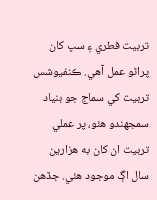تربيت فطري ۽ سڀ کان پراڻو عمل آهي. ڪنفيوشس تربيت کي سماج جو بنياد سمجهندو هئو، پر عملي تربيت ان کان به هزارين سال اڳ موجود هئي. جڏهن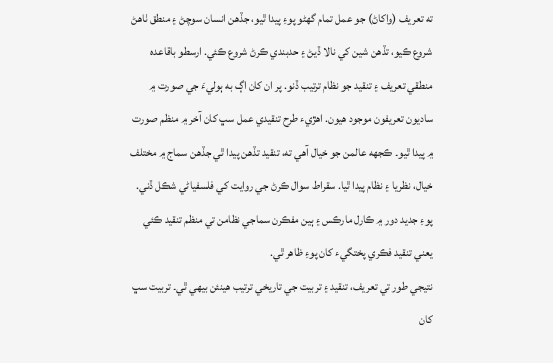ته تعريف (واکاڻ) جو عمل تمام گهڻو پوءِ پيدا ٿيو، جڏهن انسان سوچڻ ۽ منطق ٺاهڻ شروع ڪيو، تڏهن شين کي نالا ڏيڻ ۽ حدبندي ڪرڻ شروع ڪئي. ارسطو باقاعده منطقي تعريف ۽ تنقيد جو نظام ترتيب ڏنو. پر ان کان اڳ به ٻوليءَ جي صورت ۾ ساديون تعريفون موجود هيون. اهڙيء طرح تنقيدي عمل سڀ کان آخر ۾ منظم صورت ۾ پيدا ٿيو۔ ڪجهه عالمن جو خيال آهي ته، تنقيد تڏهن پيدا ٿي جڏهن سماج ۾ مختلف خيال، نظريا ۽ نظام پيدا ٿيا. سقراط سوال ڪرڻ جي روايت کي فلسفياڻي شڪل ڏني. پوءِ جديد دور ۾ ڪارل مارڪس ۽ ٻين مفڪرن سماجي نظامن تي منظم تنقيد ڪئي يعني تنقيد فڪري پختگيء کان پوءِ ظاهر ٿي.
نتيجي طور تي تعريف، تنقيد ۽ تربيت جي تاريخي ترتيب هينئن بيهي ٿي۔ تربيت سڀ کان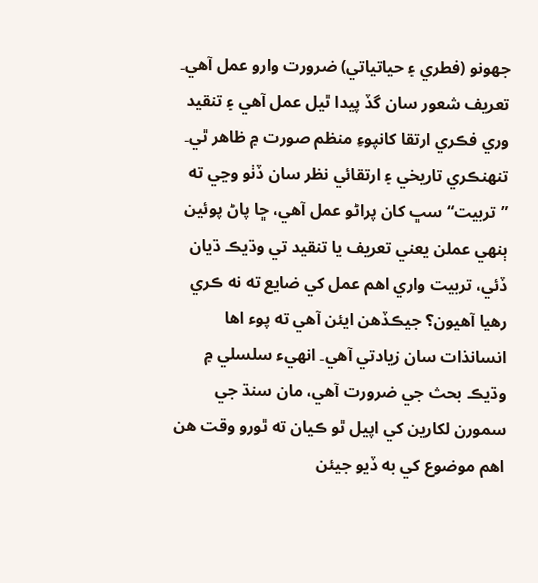جهونو (فطري ۽ حياتياتي) ضرورت وارو عمل آهي۔ تعريف شعور سان گڏ پيدا ٿيل عمل آهي ۽ تنقيد وري فڪري ارتقا کانپوءِ منظم صورت ۾ ظاهر ٿي۔ تنهنڪري تاريخي ۽ ارتقائي نظر سان ڏٺو وڃي ته ”تربيت“ سڀ کان پراڻو عمل آهي، ڇا پاڻ پوئين ٻنهي عملن يعني تعريف يا تنقيد تي وڌيڪ ڌيان ڏئي، تربيت واري اهم عمل کي ضايع ته نه ڪري رهيا آهيون؟ جيڪڏهن ايئن آهي ته پوء اها انسانذات سان زيادتي آهي۔ انهيء سلسلي ۾ وڌيڪ بحث جي ضرورت آهي، مان سنڌ جي سمورن لکارين کي اپيل ٿو ڪيان ته ٿورو وقت هن اهم موضوع کي به ڏيو جيئن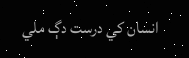انسان کي درست دڳ ملي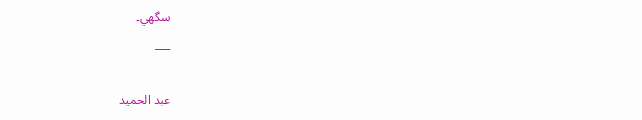سگهي۔
___

عبد الحميد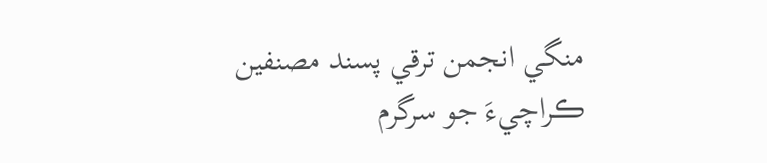منگي انجمن ترقي پسند مصنفين ڪراچيءَ جو سرگرم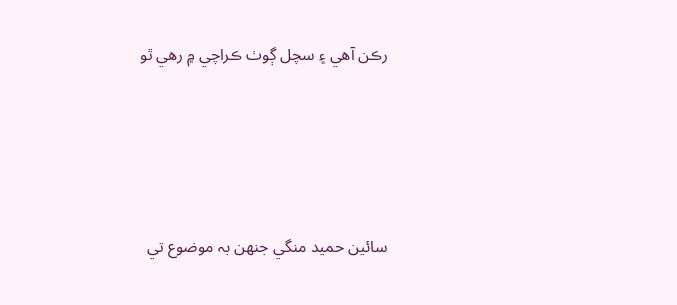رڪن آهي ۽ سچل ڳوٺ ڪراچي ۾ رھي ٿو




سائين حميد منگي جنھن بہ موضوع تي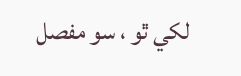لکي ٿو ، سو مفصل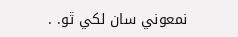نمعوني سان لکي ٿو. .